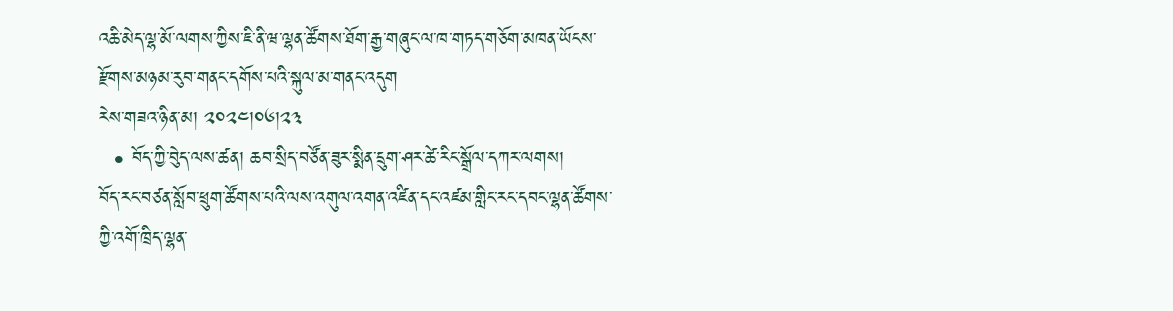འཆི་མེད་ལྷ་མོ་ལགས་ཀྱིས་ཇི་ནི་ཝ་ལྷན་ཚོགས་ཐོག་རྒྱ་གཞུང་ལ་ཁ་གཏད་གཅོག་མཁན་ཡོངས་རྫོགས་མཉམ་རུབ་གནང་དགོས་པའི་སྐུལ་མ་གནང་འདུག
རེས་གཟའ་ཉིན་མ། ༢༠༢༤།༠༦།༢༣
  • བོད་ཀྱི་བེུད་ལས་ཚན། ཆབ་སྲིད་བཙོན་ཟུར་སྨིན་དྲུག་ཤར་ཚེ་རིང་སྒྲོལ་དཀར་ལགས།
བོད་རང་བཙན་སློབ་ཕྲུག་ཚོགས་པའི་ལས་འགུལ་འགན་འཛིན་དང་འཛམ་གླིང་རང་དབང་ལྷན་ཚོགས་ཀྱི་འགོ་ཁྲིད་ལྷན་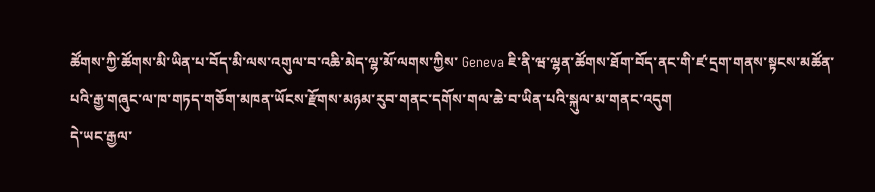ཚོགས་ཀྱི་ཚོགས་མི་ཡིན་པ་བོད་མི་ལས་འགུལ་བ་འཆི་མེད་ལྷ་མོ་ལགས་ཀྱིས་ Geneva ཇི་ནི་ཝ་ལྷན་ཚོགས་ཐོག་བོད་ནང་གི་ཛ་དྲག་གནས་སྟངས་མཚོན་པའི་རྒྱ་གཞུང་ལ་ཁ་གཏད་གཅོག་མཁན་ཡོངས་རྫོགས་མཉམ་རུབ་གནང་དགོས་གལ་ཆེ་བ་ཡིན་པའི་སྐུལ་མ་གནང་འདུག
དེ་ཡང་རྒྱལ་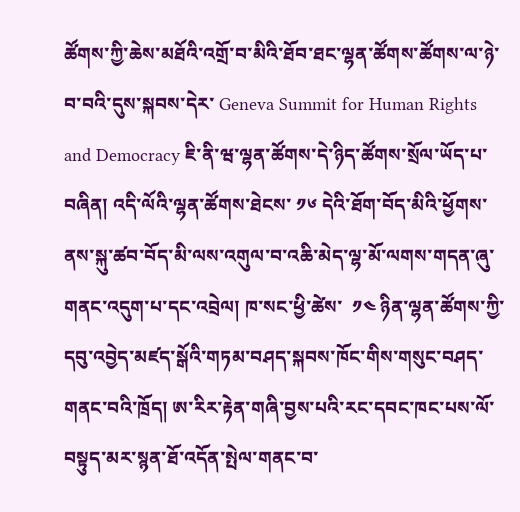ཚོགས་ཀྱི་ཆེས་མཐོའི་འགྲོ་བ་མིའི་ཐོབ་ཐང་ལྷན་ཚོགས་ཚོགས་ལ་ཉེ་བ་བའི་དུས་སྐབས་དེར་ Geneva Summit for Human Rights and Democracy ཇི་ནི་ཝ་ལྷན་ཚོགས་དེ་ཉིད་ཚོགས་སྲོལ་ཡོད་པ་བཞིན། འདི་ལོའི་ལྷན་ཚོགས་ཐེངས་ ༡༦ དེའི་ཐོག་བོད་མིའི་ཕྱོགས་ནས་སྐུ་ཚབ་བོད་མི་ལས་འགུལ་བ་འཆི་མེད་ལྷ་མོ་ལགས་གདན་ཞུ་གནང་འདུག་པ་དང་འབྲེལ། ཁ་སང་ཕྱི་ཚེས་  ༡༤ ཉིན་ལྷན་ཚོགས་ཀྱི་དབུ་འབྱེད་མཛད་སྒོའི་གཏམ་བཤད་སྐབས་ཁོང་གིས་གསུང་བཤད་གནང་བའི་ཁྲོད། ཨ་རིར་རྟེན་གཞི་བྱས་པའི་རང་དབང་ཁང་པས་ལོ་བསྟུད་མར་སྙན་ཐོ་འདོན་སྤེལ་གནང་བ་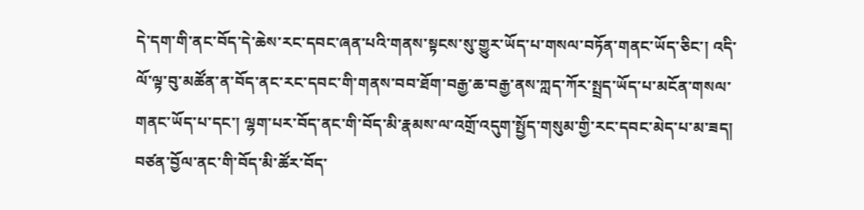དེ་དག་གི་ནང་བོད་དེ་ཆེས་རང་དབང་ཞན་པའི་གནས་སྟངས་སུ་གྱུར་ཡོད་པ་གསལ་བཏོན་གནང་ཡོད་ཅིང་། འདི་ལོ་ལྟ་བུ་མཚོན་ན་བོད་ནང་རང་དབང་གི་གནས་བབ་ཐོག་བརྒྱ་ཆ་བརྒྱ་ནས་ཀླད་ཀོར་སྤྲད་ཡོད་པ་མངོན་གསལ་གནང་ཡོད་པ་དང་། ལྷག་པར་བོད་ནང་གི་བོད་མི་རྣམས་ལ་འགྲོ་འདུག་སྤྱོད་གསུམ་གྱི་རང་དབང་མེད་པ་མ་ཟད། བཙན་བྱོལ་ནང་གི་བོད་མི་ཚོར་བོད་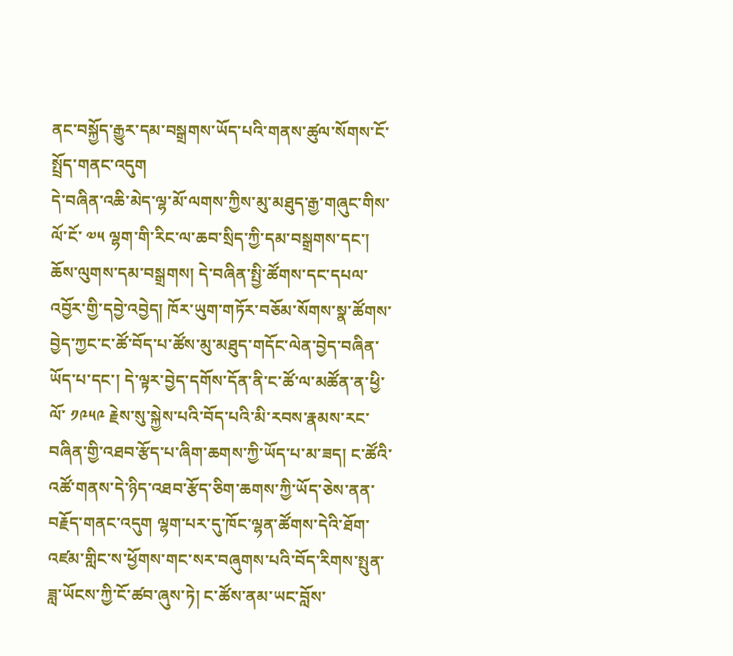ནང་བསྐྱོད་རྒྱུར་དམ་བསྒྲགས་ཡོད་པའི་གནས་ཚུལ་སོགས་ངོ་སྤྲོད་གནང་འདུག
དེ་བཞིན་འཆི་མེད་ལྷ་མོ་ལགས་ཀྱིས་མུ་མཐུད་རྒྱ་གཞུང་གིས་ལོ་ངོ་ ༧༥ ལྷག་གི་རིང་ལ་ཆབ་སྲིད་ཀྱི་དམ་བསྒྲགས་དང་། ཆོས་ལུགས་དམ་བསྒྲགས། དེ་བཞིན་སྤྱི་ཚོགས་དང་དཔལ་འབྱོར་གྱི་དབྱེ་འབྱེད། ཁོར་ཡུག་གཏོར་བཅོམ་སོགས་སྣ་ཚོགས་བྱེད་ཀྱང་ང་ཚོ་བོད་པ་ཚོས་མུ་མཐུད་གདོང་ལེན་བྱེད་བཞིན་ཡོད་པ་དང་། དེ་ལྟར་བྱེད་དགོས་དོན་ནི་ང་ཚོ་ལ་མཚོན་ན་ཕྱི་ལོ་ ༡༩༥༩ རྗེས་སུ་སྐྱེས་པའི་བོད་པའི་མི་རབས་རྣམས་རང་བཞིན་གྱི་འཐབ་རྩོད་པ་ཞིག་ཆགས་ཀྱི་ཡོད་པ་མ་ཟད། ང་ཚོའི་འཚོ་གནས་དེ་ཉིད་འཐབ་རྩོད་ཅིག་ཆགས་ཀྱི་ཡོད་ཅེས་ནན་བརྗོད་གནང་འདུག ལྷག་པར་དུ་ཁོང་ལྷན་ཚོགས་དེའི་ཐོག་འཛམ་གླིང་ས་ཕྱོགས་གང་སར་བཞུགས་པའི་བོད་རིགས་སྤུན་ཟླ་ཡོངས་ཀྱི་ངོ་ཚབ་ཞུས་ཏེ། ང་ཚོས་ནམ་ཡང་བློས་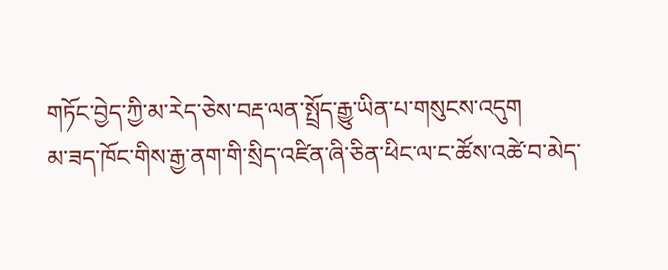གཏོང་བྱེད་ཀྱི་མ་རེད་ཅེས་བརྡ་ལན་སྤྲོད་རྒྱུ་ཡིན་པ་གསུངས་འདུག
མ་ཟད་ཁོང་གིས་རྒྱ་ནག་གི་སྲིད་འཛིན་ཞི་ཅིན་ཕིང་ལ་ང་ཚོས་འཚེ་བ་མེད་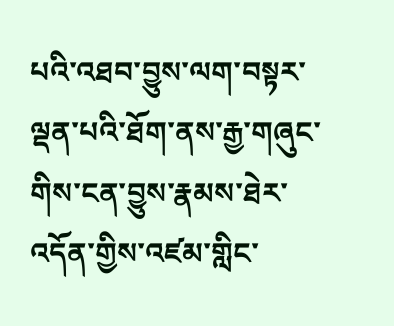པའི་འཐབ་བྱུས་ལག་བསྟར་ལྡན་པའི་ཐོག་ནས་རྒྱ་གཞུང་གིས་ངན་བྱུས་རྣམས་ཐེར་འདོན་གྱིས་འཛམ་གླིང་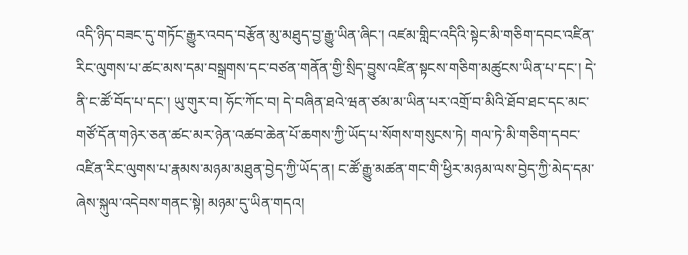འདི་ཉིད་བཟང་དུ་གཏོང་རྒྱུར་འབད་བརྩོན་མུ་མཐུད་བྱ་རྒྱུ་ཡིན་ཞིང་། འཛམ་གླིང་འདིའི་སྟེང་མི་གཅིག་དབང་འཛིན་རིང་ལུགས་པ་ཚང་མས་དམ་བསྒྲགས་དང་བཙན་གནོན་གྱི་སྲིད་བྱུས་འཛིན་སྟངས་གཅིག་མཚུངས་ཡིན་པ་དང་། དེ་ནི་ང་ཚོ་བོད་པ་དང་། ཡུ་གུར་བ། ཧོང་ཀོང་བ། དེ་བཞིན་ཐའེ་ཝན་ཙམ་མ་ཡིན་པར་འགྲོ་བ་མིའི་ཐོབ་ཐང་དང་མང་གཙོ་དོན་གཉེར་ཅན་ཚང་མར་ཉེན་འཚབ་ཆེན་པོ་ཆགས་ཀྱི་ཡོད་པ་སོགས་གསུངས་ཏེ། གལ་ཏེ་མི་གཅིག་དབང་འཛིན་རིང་ལུགས་པ་རྣམས་མཉམ་མཐུན་བྱེད་ཀྱི་ཡོད་ན། ང་ཚོ་རྒྱུ་མཚན་གང་གི་ཕྱིར་མཉམ་ལས་བྱེད་ཀྱི་མེད་དམ་ཞེས་སྐུལ་འདེབས་གནང་སྟེ། མཉམ་དུ་ཡིན་གདའ།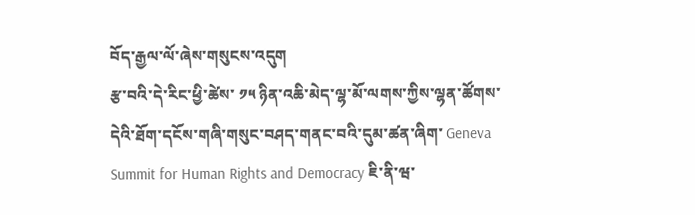བོད་རྒྱལ་ལོ་ཞེས་གསུངས་འདུག
རྩ་བའི་དེ་རིང་ཕྱི་ཚེས་ ༡༥ ཉིན་འཆི་མེད་ལྷ་མོ་ལགས་ཀྱིས་ལྷན་ཚོགས་དེའི་ཐོག་དངོས་གཞི་གསུང་བཤད་གནང་བའི་དུམ་ཚན་ཞིག་ Geneva Summit for Human Rights and Democracy ཇི་ནི་ཝ་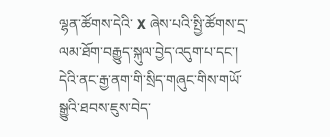ལྷན་ཚོགས་དེའི་ X ཞེས་པའི་སྤྱི་ཚོགས་དྲ་ལམ་ཐོག་བརྒྱུད་སྐུལ་བྱེད་འདུག་པ་དང་། དེའི་ནང་རྒྱ་ནག་གི་སྲིད་གཞུང་གིས་གཡོ་སྒྱུའི་ཐབས་ཇུས་བེད་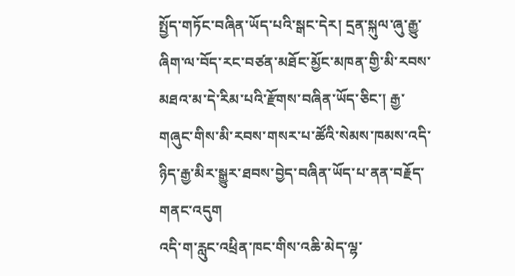སྤྱོད་གཏོང་བཞིན་ཡོད་པའི་སྒང་དེར། དྲན་སྐུལ་ཞུ་རྒྱུ་ཞིག་ལ་བོད་རང་བཙན་མཐོང་མྱོང་མཁན་གྱི་མི་རབས་མཐའ་མ་དེ་རིམ་པའི་རྫོགས་བཞིན་ཡོད་ཅིང་། རྒྱ་གཞུང་གིས་མི་རབས་གསར་པ་ཚོའི་སེམས་ཁམས་འདི་ཉིད་རྒྱ་མིར་སྒྱུར་ཐབས་བྱེད་བཞིན་ཡོད་པ་ནན་བརྗོད་གནང་འདུག
འདི་ག་རླུང་འཕྲིན་ཁང་གིས་འཆི་མེད་ལྷ་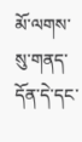མོ་ལགས་སུ་གནད་དོན་དེ་དང་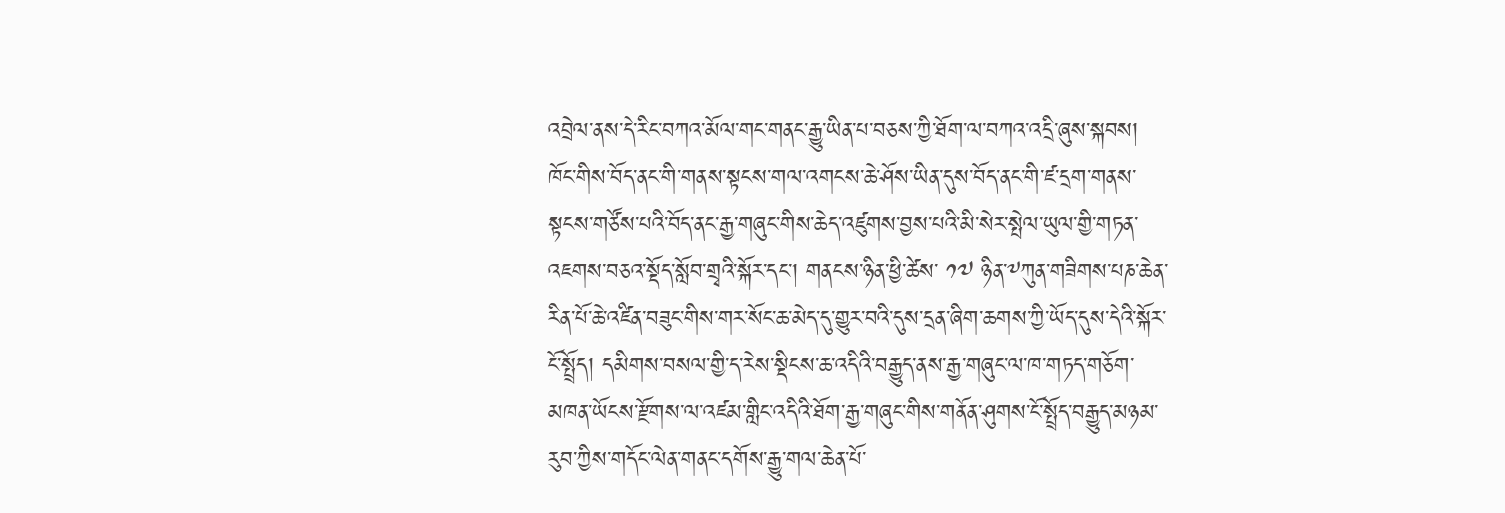འབྲེལ་ནས་དེ་རིང་བཀའ་མོལ་གང་གནང་རྒྱུ་ཡིན་པ་བཅས་ཀྱི་ཐོག་ལ་བཀའ་འདྲི་ཞུས་སྐབས། ཁོང་གིས་བོད་ནང་གི་གནས་སྟངས་གལ་འགངས་ཆེ་ཤོས་ཡིན་དུས་བོད་ནང་གི་ཛ་དྲག་གནས་སྟངས་གཙོས་པའི་བོད་ནང་རྒྱ་གཞུང་གིས་ཆེད་འཛུགས་བྱས་པའི་མི་སེར་སྤེལ་ཡུལ་གྱི་གཏན་འཇགས་བཅའ་སྡོད་སློབ་གྲྭའི་སྐོར་དང་། གནངས་ཉིན་ཕྱི་ཚེས་ ༡༧ ཉིན་༸ཀུན་གཟིགས་པཎ་ཆེན་རིན་པོ་ཆེ་འཛིན་བཟུང་གིས་གར་སོང་ཆ་མེད་དུ་གྱུར་བའི་དུས་དྲན་ཞིག་ཆགས་ཀྱི་ཡོད་དུས་དེའི་སྐོར་ངོ་སྤྲོད། དམིགས་བསལ་གྱི་ད་རེས་སྡིངས་ཆ་འདིའི་བརྒྱུད་ནས་རྒྱ་གཞུང་ལ་ཁ་གཏད་གཅོག་མཁན་ཡོངས་རྫོགས་ལ་འཛམ་གླིང་འདིའི་ཐོག་རྒྱ་གཞུང་གིས་གནོན་ཤུགས་ངོ་སྤྲོད་བརྒྱུད་མཉམ་རུབ་ཀྱིས་གདོང་ལེན་གནང་དགོས་རྒྱུ་གལ་ཆེན་པོ་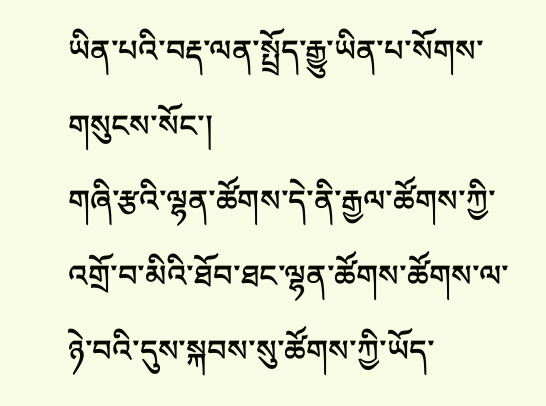ཡིན་པའི་བརྡ་ལན་སྤྲོད་རྒྱུ་ཡིན་པ་སོགས་གསུངས་སོང་།
གཞི་རྩའི་ལྷན་ཚོགས་དེ་ནི་རྒྱལ་ཚོགས་ཀྱི་འགྲོ་བ་མིའི་ཐོབ་ཐང་ལྷན་ཚོགས་ཚོགས་ལ་ཉེ་བའི་དུས་སྐབས་སུ་ཚོགས་ཀྱི་ཡོད་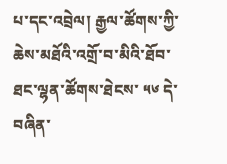པ་དང་འབྲེལ། རྒྱལ་ཚོགས་ཀྱི་ཆེས་མཐོའི་འགྲོ་བ་མིའི་ཐོབ་ཐང་ལྷན་ཚོགས་ཐེངས་ ༥༦ དེ་བཞིན་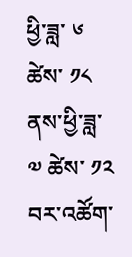ཕྱི་ཟླ་ ༦ ཚེས་ ༡༨ ནས་ཕྱི་ཟླ་ ༧ ཚེས་ ༡༢ བར་འཚོག་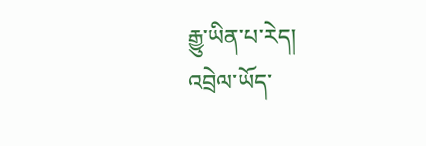རྒྱུ་ཡིན་པ་རེད།
འབྲེལ་ཡོད་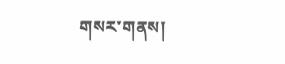གསར་གནས།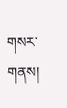གསར་གནས།